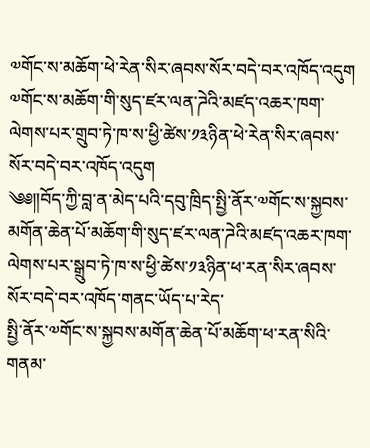༧གོང་ས་མཆོག་ཕེ་རེན་སིར་ཞབས་སོར་བདེ་བར་འཁོད་འདུག
༧གོང་ས་མཆོག་གི་སུད་ཛར་ལན་ཌེའི་མཛད་འཆར་ཁག་ལེགས་པར་གྲུབ་ཏེ་ཁ་ས་ཕྱི་ཚེས་༡༣ཉིན་ཕེ་རེན་སིར་ཞབས་སོར་བདེ་བར་འཁོད་འདུག
༄༅༎བོད་ཀྱི་བླ་ན་མེད་པའི་དབུ་ཁྲིད་སྤྱི་ནོར་༧གོང་ས་སྐྱབས་མགོན་ཆེན་པོ་མཆོག་གི་སུད་ཛར་ལན་ཌེའི་མཛད་འཆར་ཁག་ལེགས་པར་སྒྲུབ་ཏེ་ཁ་ས་ཕྱི་ཚེས་༡༣ཉིན་ཕ་རན་སིར་ཞབས་སོར་བདེ་བར་འཁོད་གནང་ཡོད་པ་རེད་
སྤྱི་ནོར་༧གོང་ས་སྐྱབས་མགོན་ཆེན་པོ་མཆོག་ཕ་རན་སིའི་གནམ་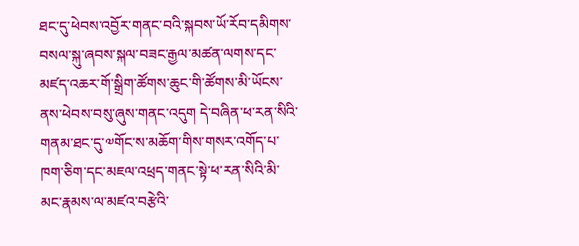ཐང་དུ་ཕེབས་འབྱོར་གནང་བའི་སྐབས་ཡོ་རོབ་དམིགས་བསལ་སྐུ་ཞབས་སྐལ་བཟང་རྒྱལ་མཚན་ལགས་དང་ མཛད་འཆར་གོ་སྒྲིག་ཚོགས་ཆུང་གི་ཚོགས་མི་ཡོངས་ནས་ཕེབས་བསུ་ཞུས་གནང་འདུག དེ་བཞིན་ཕ་རན་སིའི་གནམ་ཐང་དུ་༧གོང་ས་མཆོག་གིས་གསར་འགོད་པ་ཁག་ཅིག་དང་མཇལ་འཕྲད་གནང་སྟེ་ཕ་རན་སིའི་མི་མང་རྣམས་ལ་མཛའ་བརྩེའི་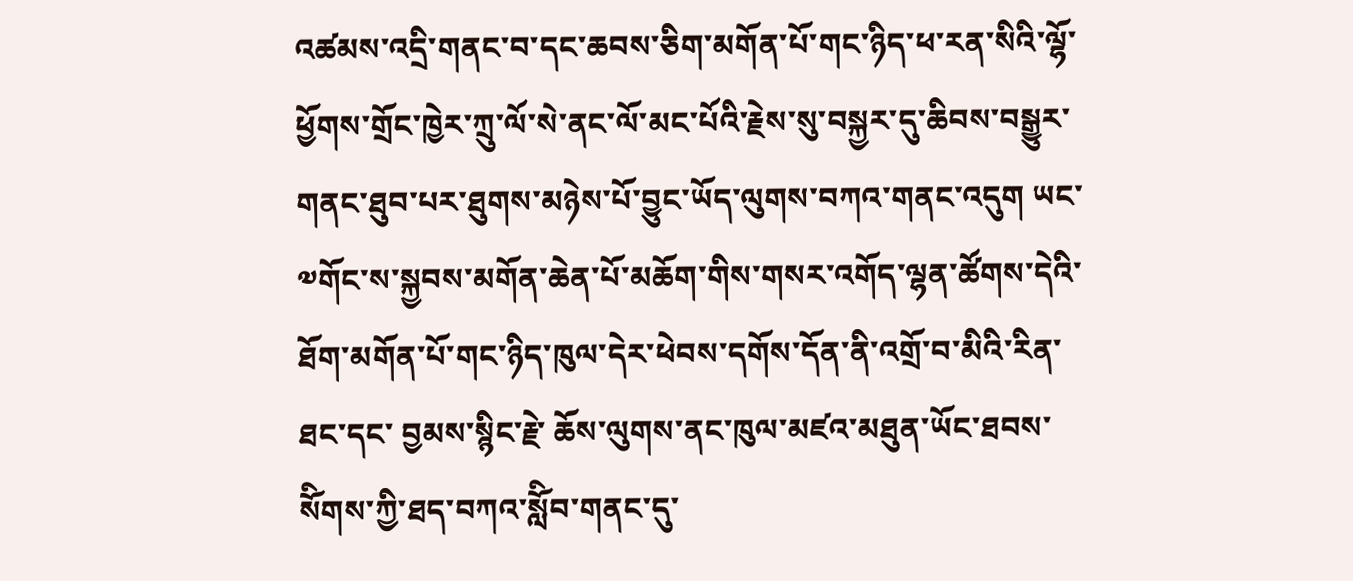འཚམས་འདྲི་གནང་བ་དང་ཆབས་ཅིག་མགོན་པོ་གང་ཉིད་ཕ་རན་སིའི་ལྷོ་ཕྱོགས་གྲོང་ཁྱེར་ཀྲུ་ལོ་སེ་ནང་ལོ་མང་པོའི་རྗེས་སུ་བསྐྱར་དུ་ཆིབས་བསྒྱུར་གནང་ཐུབ་པར་ཐུགས་མཉེས་པོ་བྱུང་ཡོད་ལུགས་བཀའ་གནང་འདུག ཡང་༧གོང་ས་སྐྱབས་མགོན་ཆེན་པོ་མཆོག་གིས་གསར་འགོད་ལྷན་ཚོགས་དེའི་ཐོག་མགོན་པོ་གང་ཉིད་ཁུལ་དེར་ཕེབས་དགོས་དོན་ནི་འགྲོ་བ་མིའི་རིན་ཐང་དང་ བྱམས་སྙིང་རྗེ་ ཆོས་ལུགས་ནང་ཁུལ་མཛའ་མཐུན་ཡོང་ཐབས་སོིགས་ཀྱི་ཐད་བཀའ་སློིབ་གནང་དུ་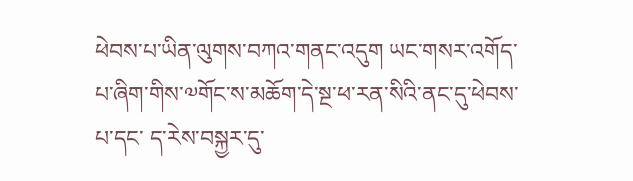ཕེབས་པ་ཡིན་ལུགས་བཀའ་གནང་འདུག ཡང་གསར་འགོད་པ་ཞིག་གིས་༧གོང་ས་མཆོག་དེ་སྔ་ཕ་རན་སིའི་ནང་དུ་ཕེབས་པ་དང་ ད་རེས་བསྐྱར་དུ་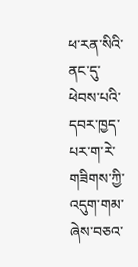ཕ་རན་སིའི་ནང་དུ་ཕེབས་པའི་དབར་ཁྱད་པར་ག་རེ་གཟིགས་ཀྱི་འདུག་གམ་ཞེས་བཅའ་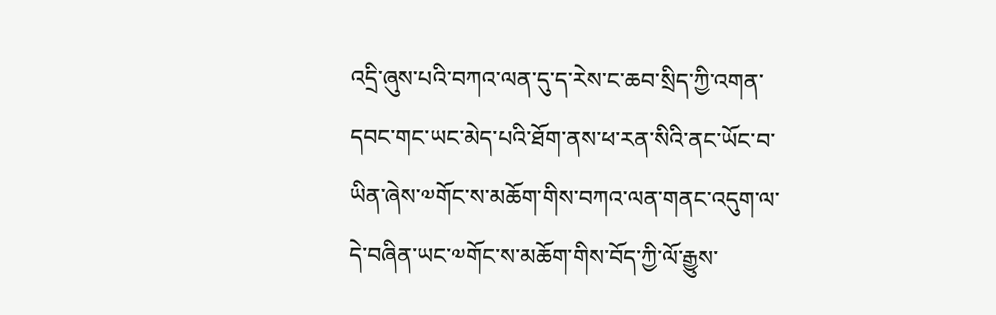འདྲི་ཞུས་པའི་བཀའ་ལན་དུ་ད་རེས་ང་ཆབ་སྲིད་ཀྱི་འགན་དབང་གང་ཡང་མེད་པའི་ཐོག་ནས་ཕ་རན་སིའི་ནང་ཡོང་བ་ཡིན་ཞེས་༧གོང་ས་མཆོག་གིས་བཀའ་ལན་གནང་འདུག་ལ་དེ་བཞིན་ཡང་༧གོང་ས་མཆོག་གིས་བོད་ཀྱི་ལོ་རྒྱུས་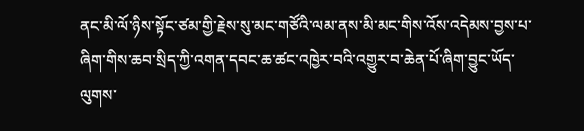ནང་མི་ལོ་ཉིས་སྟོང་ཙམ་གྱི་རྗེས་སུ་མང་གཙོའི་ལམ་ནས་མི་མང་གིས་འོས་འདེམས་བྱས་པ་ཞིག་གིས་ཆབ་སྲིད་ཀྱི་འགན་དབང་ཆ་ཚང་འཁྱེར་བའི་འགྱུར་བ་ཆེན་པོ་ཞིག་བྱུང་ཡོད་ལུགས་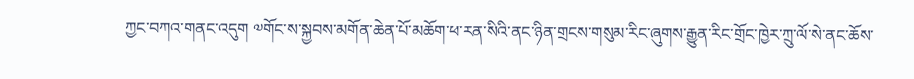ཀྱང་བཀའ་གནང་འདུག ༧གོང་ས་སྐྱབས་མགོན་ཆེན་པོ་མཆོག་ཕ་རན་སིའི་ནང་ཉིན་གྲངས་གསུམ་རིང་ཞུགས་རྒྱུན་རིང་གྲོང་ཁྱེར་ཀྲུ་ལོ་སེ་ནང་ཆོས་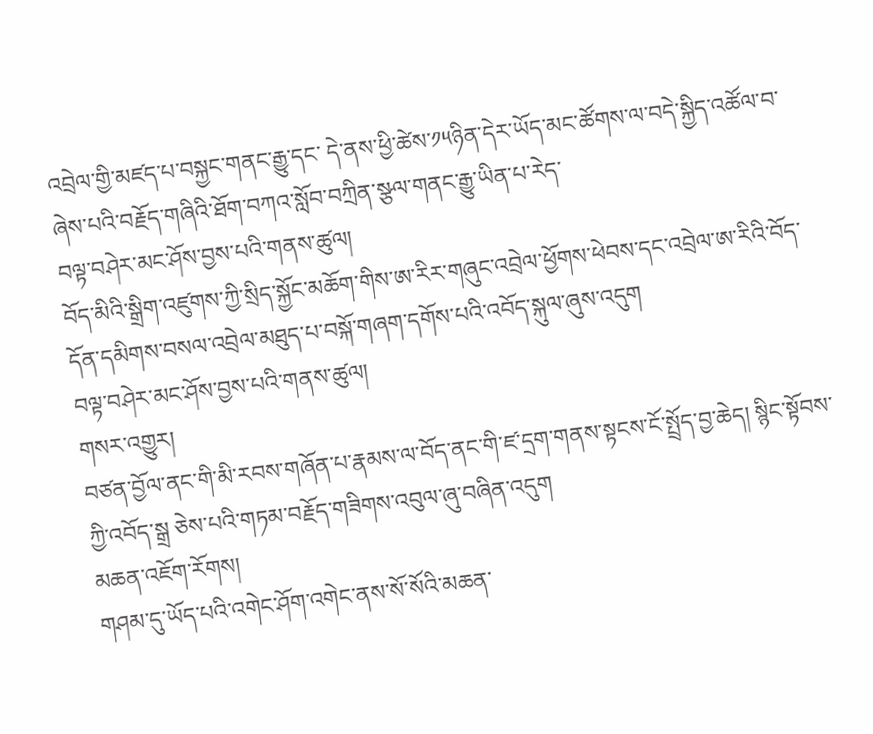འབྲེལ་གྱི་མཛད་པ་བསྐྱང་གནང་རྒྱུ་དང་ དེ་ནས་ཕྱི་ཚེས་༡༥ཉིན་དེར་ཡོད་མང་ཚོགས་ལ་བདེ་སྐྱིད་འཚོལ་བ་ཞེས་པའི་བརྗོད་གཞིའི་ཐོག་བཀའ་སློབ་བཀྲིན་སྩལ་གནང་རྒྱུ་ཡིན་པ་རེད་
བལྟ་བཤེར་མང་ཤོས་བྱས་པའི་གནས་ཚུལ།
བོད་མིའི་སྒྲིག་འཛུགས་ཀྱི་སྲིད་སྐྱོང་མཆོག་གིས་ཨ་རིར་གཞུང་འབྲེལ་ཕྱོགས་ཕེབས་དང་འབྲེལ་ཨ་རིའི་བོད་དོན་དམིགས་བསལ་འབྲེལ་མཐུད་པ་བསྐོ་གཞག་དགོས་པའི་འབོད་སྐུལ་ཞུས་འདུག
བལྟ་བཤེར་མང་ཤོས་བྱས་པའི་གནས་ཚུལ།
གསར་འགྱུར།
བཙན་བྱོལ་ནང་གི་མི་རབས་གཞོན་པ་རྣམས་ལ་བོད་ནང་གི་ཛ་དྲག་གནས་སྟངས་ངོ་སྤྲོད་བྱ་ཆེད། སྙིང་སྟོབས་ཀྱི་འབོད་སྒྲ ཅེས་པའི་གཏམ་བརྗོད་གཟིགས་འབུལ་ཞུ་བཞིན་འདུག
མཆན་འཇོག་རོགས།
གཤམ་དུ་ཡོད་པའི་འགེང་ཤོག་འགེང་ནས་སོ་སོའི་མཆན་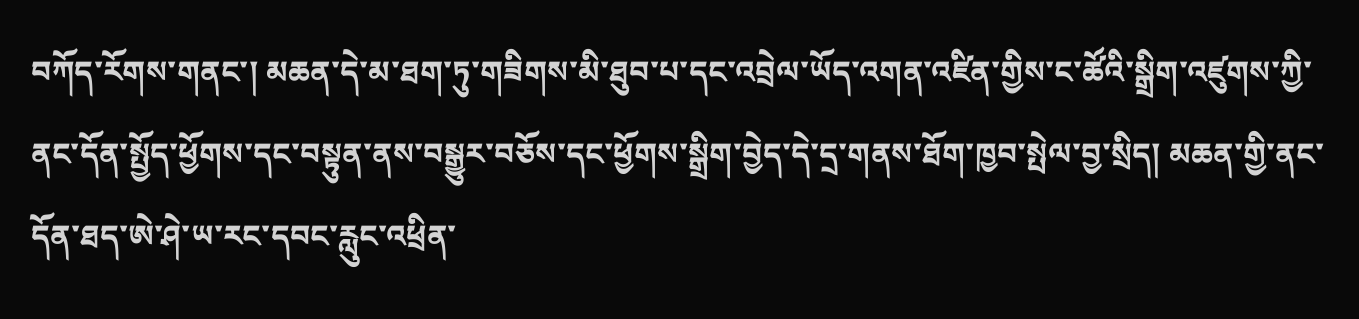བཀོད་རོགས་གནང་། མཆན་དེ་མ་ཐག་ཏུ་གཟིགས་མི་ཐུབ་པ་དང་འབྲེལ་ཡོད་འགན་འཛིན་གྱིས་ང་ཚོའི་སྒྲིག་འཛུགས་ཀྱི་ནང་དོན་སྤྱོད་ཕྱོགས་དང་བསྟུན་ནས་བསྒྱུར་བཅོས་དང་ཕྱོགས་སྒྲིག་བྱེད་དེ་དྲ་གནས་ཐོག་ཁྱབ་སྤེལ་བྱ་སྲིད། མཆན་གྱི་ནང་དོན་ཐད་ཨེ་ཤེ་ཡ་རང་དབང་རླུང་འཕྲིན་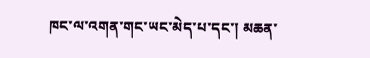ཁང་ལ་འགན་གང་ཡང་མེད་པ་དང་། མཆན་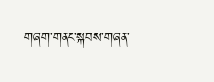གཞག་གནང་སྐབས་གཞན་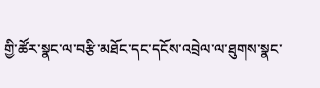གྱི་ཚོར་སྣང་ལ་བརྩི་མཐོང་དང་དངོས་འབྲེལ་ལ་ཐུགས་སྣང་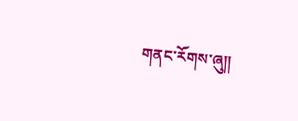གནང་རོགས་ཞུ༎